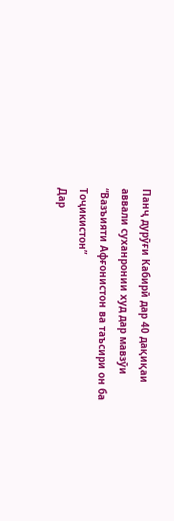Панҷ дурӯғи Кабирӣ дар 40 дақиқаи аввали суханронии худ дар мавзӯи “Вазъияти Афғонистон ва таъсири он ба Тоҷикистон”
Дар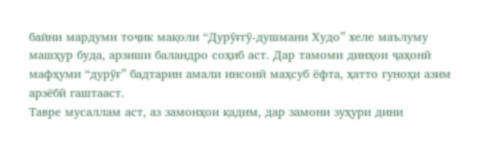байни мардуми тоҷик мақоли “Дурӯғгӯ-душмани Худо” хеле маълуму машҳур буда, арзиши баландро соҳиб аст. Дар тамоми динҳои ҷаҳонӣ мафҳуми “дурӯғ” бадтарин амали инсонӣ маҳсуб ёфта, ҳатто гуноҳи азим арзёбӣ гаштааст.
Тавре мусаллам аст, аз замонҳои қадим, дар замони зуҳури дини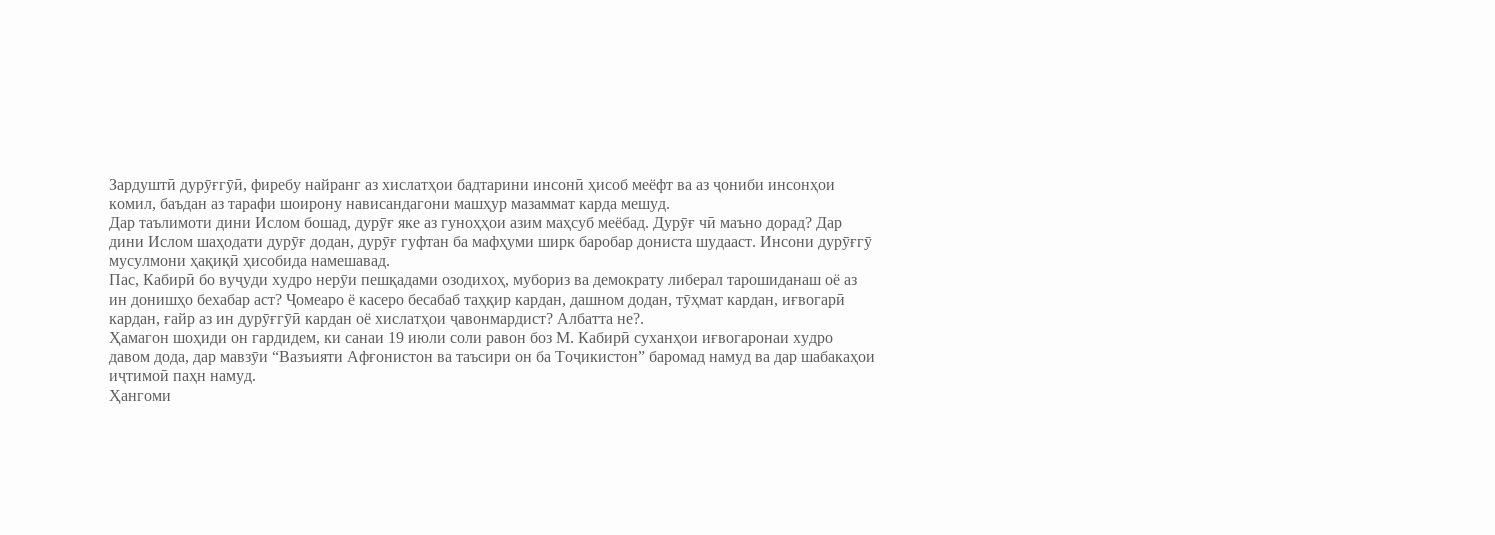Зардуштӣ дурӯғгӯӣ, фиребу найранг аз хислатҳои бадтарини инсонӣ ҳисоб меёфт ва аз ҷониби инсонҳои комил, баъдан аз тарафи шоирону нависандагони машҳур мазаммат карда мешуд.
Дар таълимоти дини Ислом бошад, дурӯғ яке аз гуноҳҳои азим маҳсуб меёбад. Дурӯғ чӣ маъно дорад? Дар дини Ислом шаҳодати дурӯғ додан, дурӯғ гуфтан ба мафҳуми ширк баробар дониста шудааст. Инсони дурӯғгӯ мусулмони ҳақиқӣ ҳисобида намешавад.
Пас, Кабирӣ бо вуҷуди худро нерӯи пешқадами озодихоҳ, мубориз ва демократу либерал тарошиданаш оё аз ин донишҳо бехабар аст? Ҷомеаро ё касеро бесабаб таҳқир кардан, дашном додан, тӯҳмат кардан, иғвогарӣ кардан, ғайр аз ин дурӯғгӯӣ кардан оё хислатҳои ҷавонмардист? Албатта не?.
Ҳамагон шоҳиди он гардидем, ки санаи 19 июли соли равон боз М. Кабирӣ суханҳои иғвогаронаи худро давом дода, дар мавзӯи “Вазъияти Афғонистон ва таъсири он ба Тоҷикистон” баромад намуд ва дар шабакаҳои иҷтимоӣ паҳн намуд.
Ҳангоми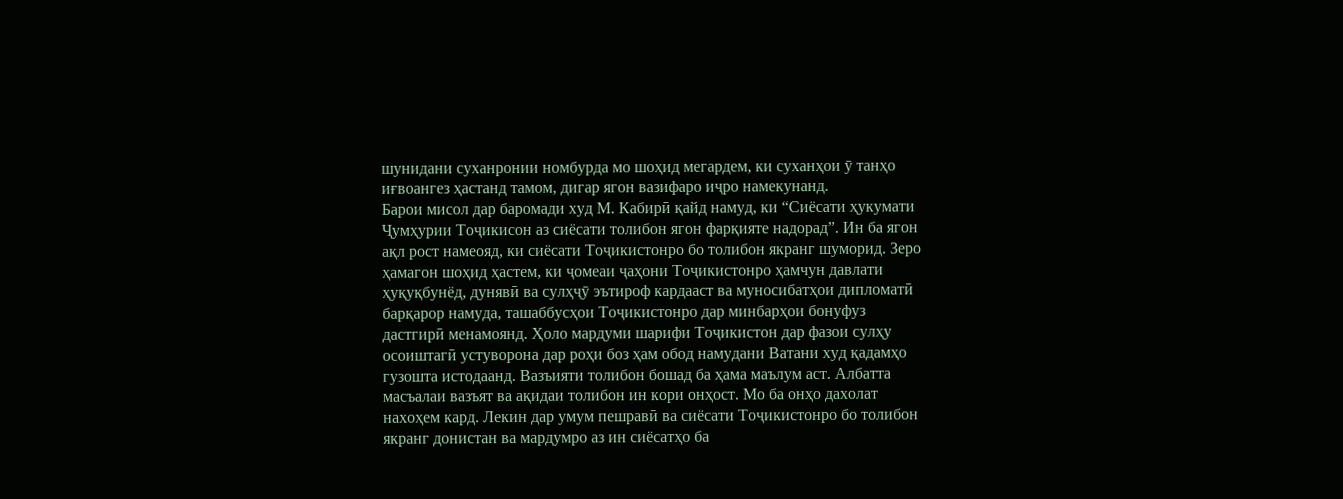шунидани суханронии номбурда мо шоҳид мегардем, ки суханҳои ӯ танҳо иғвоангез ҳастанд тамом, дигар ягон вазифаро иҷро намекунанд.
Барои мисол дар баромади худ М. Кабирӣ қайд намуд, ки “Сиёсати ҳукумати Ҷумҳурии Тоҷикисон аз сиёсати толибон ягон фарқияте надорад”. Ин ба ягон ақл рост намеояд, ки сиёсати Тоҷикистонро бо толибон якранг шуморид. Зеро ҳамагон шоҳид ҳастем, ки ҷомеаи ҷаҳони Тоҷикистонро ҳамчун давлати ҳуқуқбунёд, дунявӣ ва сулҳҷӯ эътироф кардааст ва муносибатҳои дипломатӣ барқарор намуда, ташаббусҳои Тоҷикистонро дар минбарҳои бонуфуз дастгирӣ менамоянд. Ҳоло мардуми шарифи Тоҷикистон дар фазои сулҳу осоиштагӣ устуворона дар роҳи боз ҳам обод намудани Ватани худ қадамҳо гузошта истодаанд. Вазъияти толибон бошад ба ҳама маълум аст. Албатта масъалаи вазъят ва ақидаи толибон ин кори онҳост. Мо ба онҳо дахолат нахоҳем кард. Лекин дар умум пешравӣ ва сиёсати Тоҷикистонро бо толибон якранг донистан ва мардумро аз ин сиёсатҳо ба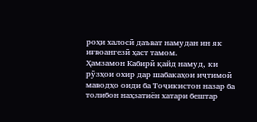роҳи халосӣ даъват намудан ин як иғвоангезӣ ҳаст тамом.
Ҳамзамон Кабирӣ қайд намуд, ки рӯзҳои охир дар шабакаҳои иҷтимоӣ маводҳо оиди ба Тоҷикистон назар ба толибон наҳзатиён хатари бештар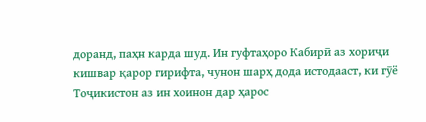доранд, паҳн карда шуд. Ин гуфтаҳоро Кабирӣ аз хориҷи кишвар қарор гирифта, чунон шарҳ дода истодааст, ки гӯё Тоҷикистон аз ин хоинон дар ҳарос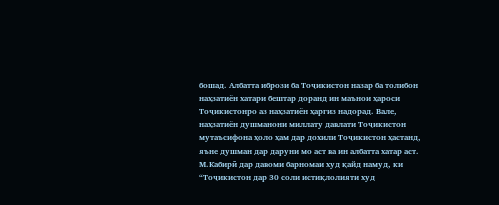бошад. Албатта ибрози ба Тоҷикистон назар ба толибон наҳзатиён хатари бештар доранд ин маънои ҳароси Тоҷикистонро аз наҳзатиён ҳаргиз надорад. Вале, наҳзатиён душманони миллату давлати Тоҷикистон мутаъсифона ҳоло ҳам дар дохили Тоҷикистон ҳастанд, яъне душман дар даруни мо аст ва ин албатта хатар аст.
М.Кабирӣ дар давоми барномаи худ қайд намуд, ки “Тоҷикистон дар 30 соли истиқлолияти худ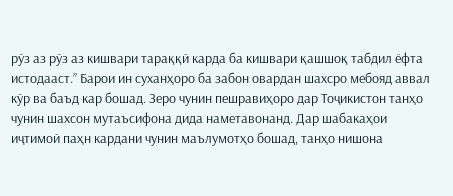рӯз аз рӯз аз кишвари тараққӣ карда ба кишвари қашшоқ табдил ёфта истодааст.” Барои ин суханҳоро ба забон овардан шахсро мебояд аввал кӯр ва баъд кар бошад. Зеро чунин пешравиҳоро дар Тоҷикистон танҳо чунин шахсон мутаъсифона дида наметавонанд. Дар шабакаҳои иҷтимоӣ паҳн кардани чунин маълумотҳо бошад, танҳо нишона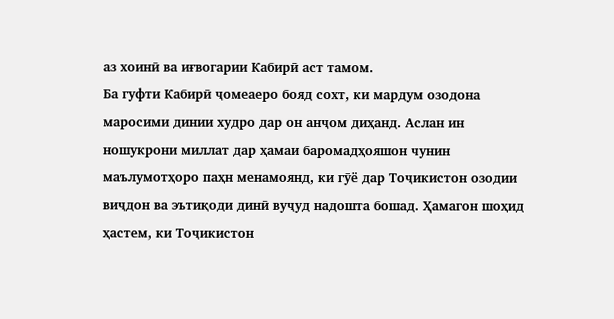аз хоинӣ ва иғвогарии Кабирӣ аст тамом.
Ба гуфти Кабирӣ ҷомеаеро бояд сохт, ки мардум озодона маросими динии худро дар он анҷом диҳанд. Аслан ин ношукрони миллат дар ҳамаи баромадҳояшон чунин маълумотҳоро паҳн менамоянд, ки гӯё дар Тоҷикистон озодии виҷдон ва эътиқоди динӣ вуҷуд надошта бошад. Ҳамагон шоҳид ҳастем, ки Тоҷикистон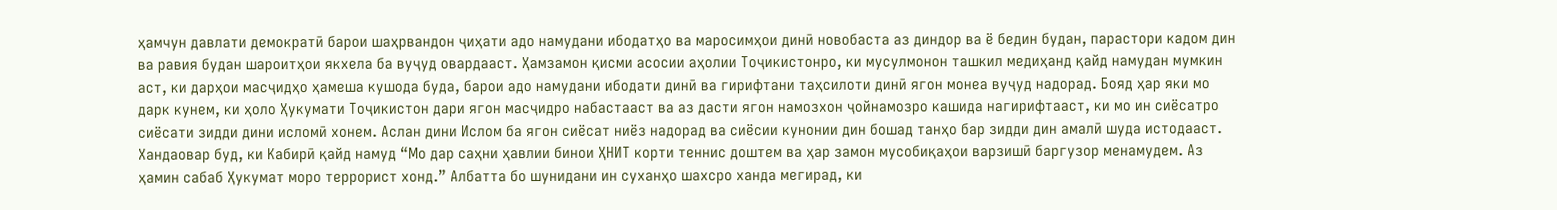ҳамчун давлати демократӣ барои шаҳрвандон ҷиҳати адо намудани ибодатҳо ва маросимҳои динӣ новобаста аз диндор ва ё бедин будан, парастори кадом дин ва равия будан шароитҳои якхела ба вуҷуд овардааст. Ҳамзамон қисми асосии аҳолии Тоҷикистонро, ки мусулмонон ташкил медиҳанд қайд намудан мумкин аст, ки дарҳои масҷидҳо ҳамеша кушода буда, барои адо намудани ибодати динӣ ва гирифтани таҳсилоти динӣ ягон монеа вуҷуд надорад. Бояд ҳар яки мо дарк кунем, ки ҳоло Ҳукумати Тоҷикистон дари ягон масҷидро набастааст ва аз дасти ягон намозхон ҷойнамозро кашида нагирифтааст, ки мо ин сиёсатро сиёсати зидди дини исломӣ хонем. Аслан дини Ислом ба ягон сиёсат ниёз надорад ва сиёсии кунонии дин бошад танҳо бар зидди дин амалӣ шуда истодааст.
Хандаовар буд, ки Кабирӣ қайд намуд “Мо дар саҳни ҳавлии бинои ҲНИТ корти теннис доштем ва ҳар замон мусобиқаҳои варзишӣ баргузор менамудем. Аз ҳамин сабаб Ҳукумат моро террорист хонд.” Албатта бо шунидани ин суханҳо шахсро ханда мегирад, ки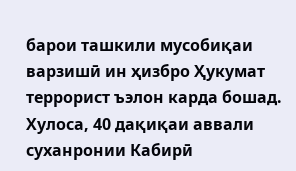барои ташкили мусобиқаи варзишӣ ин ҳизбро Ҳукумат террорист ъэлон карда бошад.
Хулоса, 40 дақиқаи аввали суханронии Кабирӣ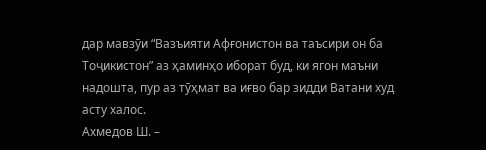дар мавзӯи “Вазъияти Афғонистон ва таъсири он ба Тоҷикистон” аз ҳаминҳо иборат буд, ки ягон маъни надошта, пур аз тӯҳмат ва иғво бар зидди Ватани худ асту халос.
Ахмедов Ш. –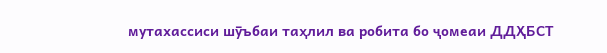мутахассиси шӯъбаи таҳлил ва робита бо ҷомеаи ДДҲБСТ